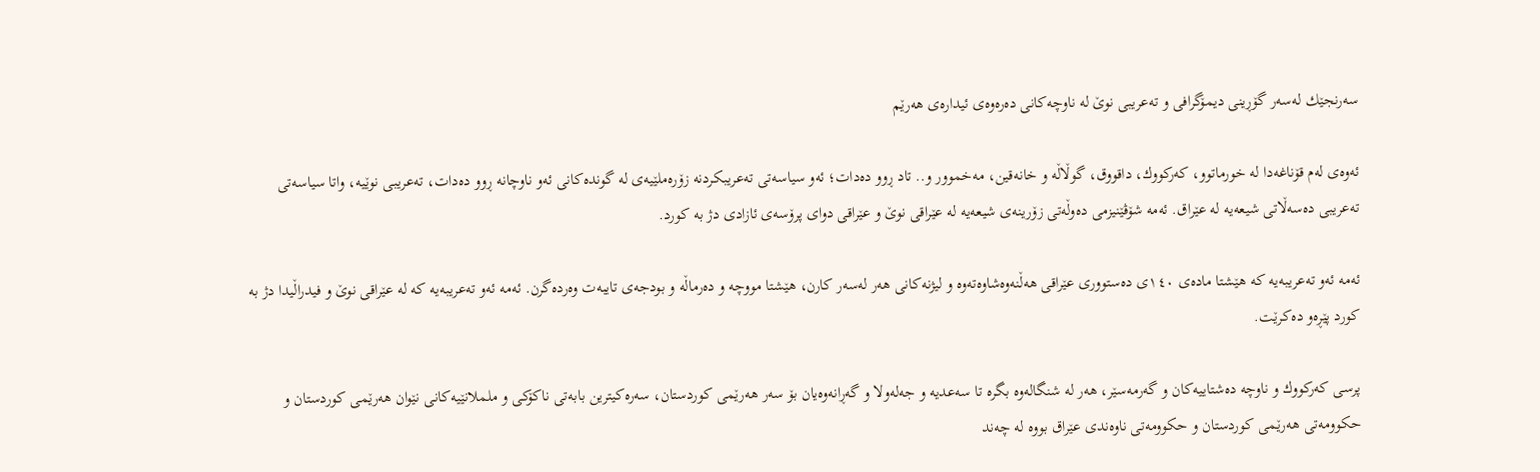سه‌رنجێك له‌سه‌ر گۆڕینی دیمۆگرافی و ته‌عریبی نوێ له‌ ناوچه‌كانی ده‌ره‌وه‌ی ئیداره‌ی هه‌رێم

ئه‌وه‌ی له‌م قۆناغه‌دا له‌ خورماتوو، كه‌ركووك، داقووق، گوڵاڵه‌ و خانه‌قین، مه‌خموور و.. تاد ڕوو ده‌دات؛ ئه‌و سیاسه‌تی ته‌عریبكردنه‌ زۆره‌ملێیه‌ی له‌ گونده‌كانی ئه‌و ناوچانه‌ ڕوو ده‌دات، ته‌عریبی نوێیه‌، واتا سیاسه‌تی ته‌عریبی ده‌سه‌ڵاتی شیعه‌یه‌ له‌ عێراق. ئه‌مه‌ شۆڤێنیزمی ده‌وڵه‌تی زۆرینه‌ی شیعه‌یه‌ له‌ عێراقی نوێ و عێراقی دوای پرۆسه‌ی ئازادی دژ به‌ كورد.

ئه‌مه‌ ئه‌و ته‌عریبه‌یه‌ كه‌ هێشتا ماده‌ی ١٤٠ی ده‌ستووری عێراقی هه‌ڵنه‌وه‌شاوه‌ته‌وه‌ و لیژنه‌كانی هه‌ر له‌سه‌ر كارن، هێشتا مووچه‌ و ده‌رماڵه‌ و بودجه‌ی تایبه‌ت وه‌رده‌گرن. ئه‌مه‌ ئه‌و ته‌عریبه‌یه‌ كه‌ له‌ عێراقی نوێ و فیدراڵیدا دژ به‌ كورد پێڕه‌و ده‌كرێت.

پرسی كه‌ركووك و ناوچه‌ ده‌شتاییه‌كان و گه‌رمه‌سێر، هه‌ر له‌ شنگاله‌وه‌ بگره‌ تا سه‌عدیه‌ و جه‌له‌ولا و گه‌ڕانه‌وه‌یان بۆ سه‌ر هه‌رێمی كوردستان، سه‌ره‌كیترین بابه‌تی ناكۆكی و ململانێیه‌كانی نێوان هه‌رێمی كوردستان و حكوومه‌تی هه‌رێمی كوردستان و حكوومه‌تی ناوه‌ندی عێراق بووه‌ له‌ چه‌ند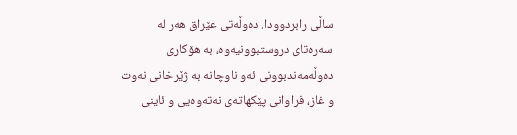ساڵی رابردوودا. ده‌وڵه‌تی عێراق هه‌ر له‌ سه‌ره‌تای دروستبوونیه‌وه‌، به‌ هۆكاری ده‌وڵه‌مه‌ندبوونی ئه‌و ناوچانه‌ به‌ ژێرخانی نه‌وت و غاز، فراوانی پێكهاته‌ی نه‌ته‌وه‌یی و ئاینی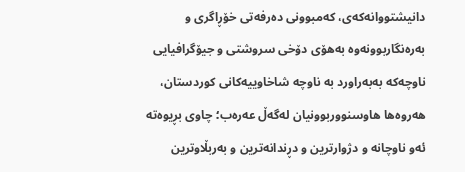دانیشتووانه‌كه‌ی، كه‌مبوونی ده‌رفه‌تی خۆڕاگری و به‌ره‌نگاربوونه‌وه‌ به‌هۆی دۆخی سروشتی و جیۆگرافیایی ناوچه‌كه‌ به‌به‌راورد به‌ ناوچه‌ شاخاوییه‌كانی كوردستان، هه‌روه‌ها هاوسنووربوونیان له‌گه‌ڵ عه‌ره‌ب؛ چاوی بڕیوه‌ته‌ ئه‌و ناوچانه‌ و دژوارترین و دڕندانه‌ترین و به‌ربڵاوترین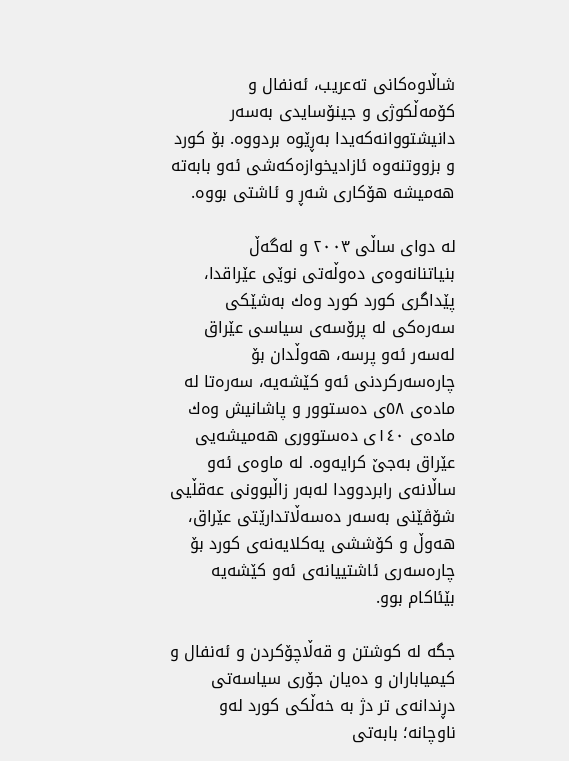شاڵاوه‌كانی ته‌عریب، ئه‌نفال و كۆمه‌ڵكوژی و جینۆسایدی به‌سه‌ر دانیشتووانه‌كه‌یدا به‌ڕێوه‌ بردووه‌. بۆ كورد و بزووتنه‌وه‌ ئازادیخوازه‌كه‌شی ئه‌و بابه‌ته‌ هه‌میشه‌ هۆكاری شه‌ڕ و ئاشتی بووه‌.

له‌ دوای ساڵی ٢٠٠٣ و له‌گه‌ڵ بنیاتنانه‌وه‌ی ده‌وڵه‌تی نوێی عێراقدا، پێداگری كورد كورد وه‌ك به‌شێكی سه‌ره‌كی له‌ پرۆسه‌ی سیاسی عێراق له‌سه‌ر ئه‌و پرسه‌، هه‌وڵدان بۆ چاره‌سه‌ركردنی ئه‌و كێشه‌یه‌، سه‌ره‌تا له‌ ماده‌ی ٥٨ی ده‌ستوور و پاشانیش وه‌ك ماده‌ی ١٤٠ی ده‌ستووری هه‌میشه‌یی عێراق به‌جێ كرایه‌وه‌. له‌ ماوه‌ی ئه‌و ساڵانه‌ی رابردوودا له‌به‌ر زاڵبوونی عه‌قڵیی شۆڤێنی به‌سه‌ر ده‌سه‌ڵاتدارێتی عێراق، هه‌وڵ و كۆششی یه‌كلایه‌نه‌ی كورد بۆ چاره‌سه‌ری ئاشتییانه‌ی ئه‌و كێشه‌یه‌ بێئاكام بوو.

جگه‌ له‌ كوشتن و قه‌ڵاچۆكردن و ئه‌نفال و كیمیاباران و ده‌یان جۆری سیاسه‌تی دڕندانه‌ی تر دژ به‌ خه‌ڵكی كورد له‌و ناوچانه‌؛ بابه‌تی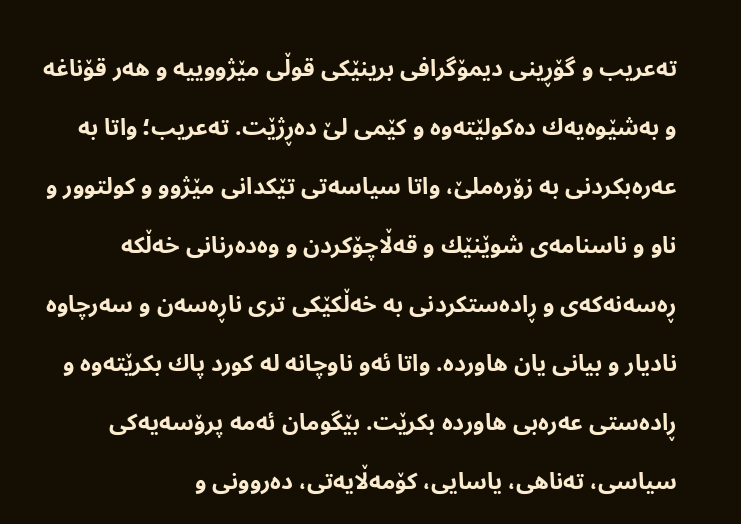ته‌عریب و گۆڕینی دیمۆگرافی برینێكی قوڵی مێژووییه‌ و هه‌ر قۆناغه‌ و به‌شێوه‌یه‌ك ده‌كولێته‌وه‌ و كێمی لێ ده‌ڕژێت. ته‌عریب؛ واتا به‌ عه‌ره‌بكردنی به‌ زۆره‌ملێ، واتا سیاسه‌تی تێكدانی مێژوو و كولتوور و ناو و ناسنامه‌ی شوێنێك و قه‌ڵاچۆكردن و وه‌ده‌رنانی خه‌ڵكه‌ ڕه‌سه‌نه‌كه‌ی و ڕاده‌ستكردنی به‌ خه‌ڵكێكی تری ناڕه‌سه‌ن و سه‌رچاوه‌ نادیار و بیانی یان هاورده‌. واتا ئه‌و ناوچانه‌ له‌ كورد پاك بكرێته‌وه‌ و ڕاده‌ستی عه‌ره‌بی هاورده‌ بكرێت. بێگومان ئه‌مه‌ پرۆسه‌یه‌كی سیاسی، ته‌ناهی، یاسایی، كۆمه‌ڵایه‌تی، ده‌روونی و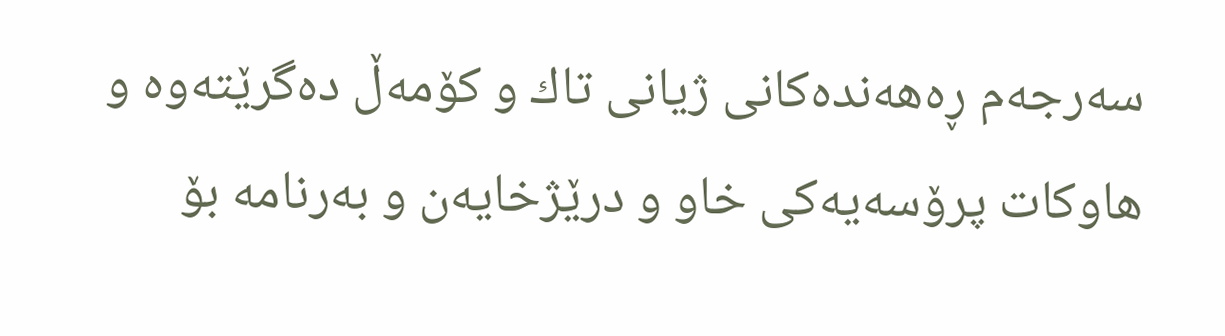سه‌رجه‌م ڕه‌هه‌نده‌كانی ژیانی تاك و كۆمه‌ڵ ده‌گرێته‌وه‌ و هاوكات پرۆسه‌یه‌كی خاو و درێژخایه‌ن و به‌رنامه‌ بۆ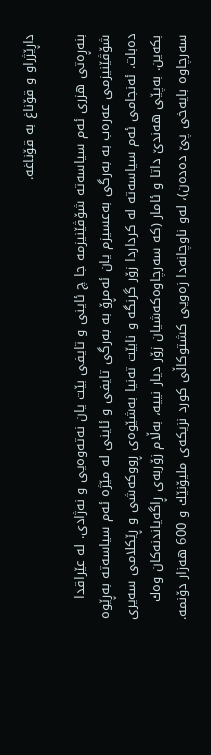داڕێژراو و قۆناغ به‌ قۆناغه‌.

بنه‌ڕه‌تی هزری ئه‌م سیاسه‌ته‌ شۆڤێنیزمه‌ جا چ ئاینی و تایفی بێت یان نه‌ته‌وه‌یی و نه‌ژادی. له‌ عێراقدا شۆڤێنیزمی عه‌ره‌ب به‌ به‌رگی به‌عسیزم یان ئه‌مڕۆ به‌ به‌رگی تایفی و ئاینی له‌ مێژه‌ ئه‌م سیاسه‌ته‌ به‌ڕێوه‌ ده‌بات. ئه‌نجامی ئه‌م سیاسه‌ته‌ له‌ كرداردا زۆر گرنگه‌ و نابێت ته‌نیا به‌شێوه‌ی ڕووكه‌شی و ڕێكلامی سه‌یری بكه‌ین. به‌پێی هه‌ندێ داتا و ئامار (كه‌ سه‌رچاوه‌كه‌شیان زۆر دیار نییه‌، به‌ڵام زۆربه‌ی ڕاگه‌یاندنه‌كان وه‌ك سه‌رچاوه‌ بایه‌خی پێ ده‌ده‌ن)، له‌و ناوچانه‌دا زه‌ویی كشتوكاڵی كورد نزیكه‌ی ملیۆنێك و 600 هه‌زار دۆنمه‌.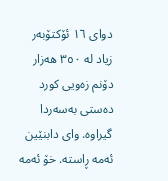دوای ١٦ ئۆكتۆبه‌ر زیاد له‌ ٣٥٠ هه‌زار دۆنم زه‌ویی كورد ده‌ستی به‌سه‌ردا گیراوه‌. وای دابنێین ئه‌مه‌ ڕاسته‌. خۆ ئه‌مه‌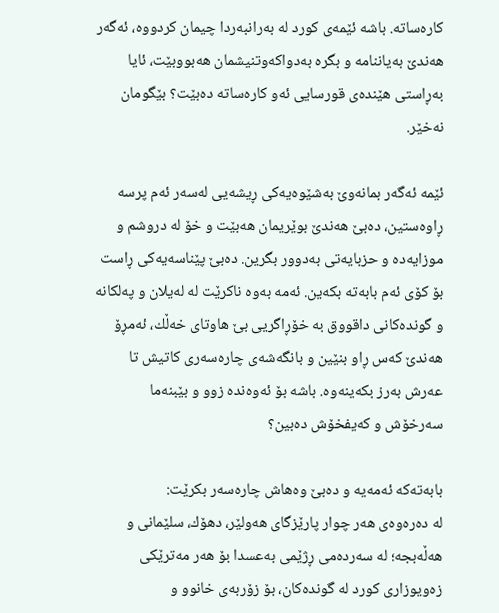كاره‌ساته‌. باشه‌ ئێمه‌ی كورد له‌ به‌رانبه‌ردا چیمان كردووه‌، ئه‌گه‌ر هه‌ندێ به‌یاننامه‌ و بگره‌ به‌دواكه‌وتنیشمان هه‌بووبێت، ئایا به‌ڕاستی هێنده‌ی قورسایی ئه‌و كاره‌ساته‌ ده‌بێت؟ بێگومان نه‌خێر.

ئێمه‌ ئه‌گه‌ر بمانه‌وێ به‌شێوه‌یه‌كی ڕیشه‌یی له‌سه‌ر ئه‌م پرسه‌ ڕاوه‌ستین، ده‌بێ هه‌ندێ بوێریمان هه‌بێت و خۆ له‌ دروشم و موزایه‌ده‌ و حزبایه‌تی به‌دوور بگرین. ده‌بێ پێناسه‌یه‌كی ڕاست بۆ كۆی ئه‌م بابه‌ته‌ بكه‌ین. ئه‌مه‌ به‌وه‌ ناكرێت له‌ له‌یلان و په‌لكانه‌ و گونده‌كانی داقووق به‌ خۆڕاگریی بێ هاوتای خه‌ڵك، ئه‌مڕۆ هه‌ندێ كه‌س ڕاو بنێین و بانگه‌شه‌ی چاره‌سه‌ری كاتیش تا عه‌رش به‌رز بكه‌ینه‌وه‌. باشه‌ بۆ ئه‌وه‌نده‌ زوو و بێبنه‌ما سه‌رخۆش و كه‌یفخۆش ده‌بین؟

بابه‌ته‌كه‌ ئه‌مه‌یه‌ و ده‌بێ وه‌هاش چاره‌سه‌ر بكرێت:
له‌ ده‌ره‌وه‌ی هه‌ر چوار پارێزگای هه‌ولێر، دهۆك، سلێمانی و هه‌ڵه‌بجه‌؛ له‌ سه‌رده‌می ڕژێمی به‌عسدا بۆ هه‌ر مه‌ترێكی زه‌ویوزاری كورد له‌ گونده‌كان، بۆ زۆربه‌ی خانوو و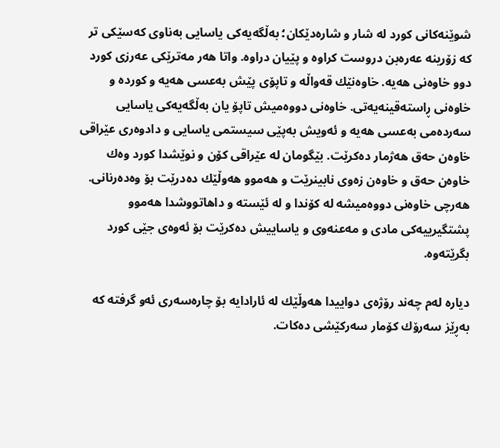شوێنه‌كانی كورد له‌ شار و شاره‌دێكان؛ به‌ڵگه‌یه‌كی یاسایی به‌ناوی كه‌سێكی تر كه‌ زۆرینه‌ عه‌ره‌بن دروست كراوه‌ و پێیان دراوه‌. واتا هه‌ر مه‌ترێكی عه‌رزی كورد دوو خاوه‌نی هه‌یه‌. خاوه‌نێك قه‌واڵه‌ و تاپۆی پێش به‌عسی هه‌یه‌ و كورده‌ و خاوه‌نی ڕاسته‌قینه‌یه‌تی. خاوه‌نی دووه‌میش تاپۆ یان به‌ڵگه‌یه‌كی یاسایی سه‌رده‌می به‌عسی هه‌یه‌ و ئه‌ویش به‌پێی سیستمی یاسایی و دادوه‌ری عێراقی خاوه‌ن حه‌ق هه‌ژمار ده‌كرێت. بێگومان له‌ عێراقی كۆن و نوێشدا كورد وه‌ك خاوه‌ن حه‌ق و خاوه‌ن زه‌وی نابینرێت و هه‌موو هه‌وڵێك ده‌درێت بۆ وه‌ده‌رنانی. هه‌رچی خاوه‌نی دووه‌میشه‌ له‌ كۆندا و له‌ ئێسته‌ و داهاتووشدا هه‌موو پشتگیرییه‌كی مادی و مه‌عنه‌وی و یاساییش ده‌كرێت بۆ ئه‌وه‌ی جێی كورد بگرێته‌وه‌.

دیاره‌ له‌م چه‌ند رۆژه‌ی دواییدا هه‌وڵێك له‌ ئارادایه‌ بۆ چاره‌سه‌ری ئه‌و گرفته‌ كه‌ به‌ڕێز سه‌رۆك كۆمار سه‌ركێشی ده‌كات.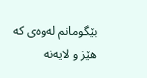بێگومانم له‌وه‌ی كه‌ هێز و لایه‌نه‌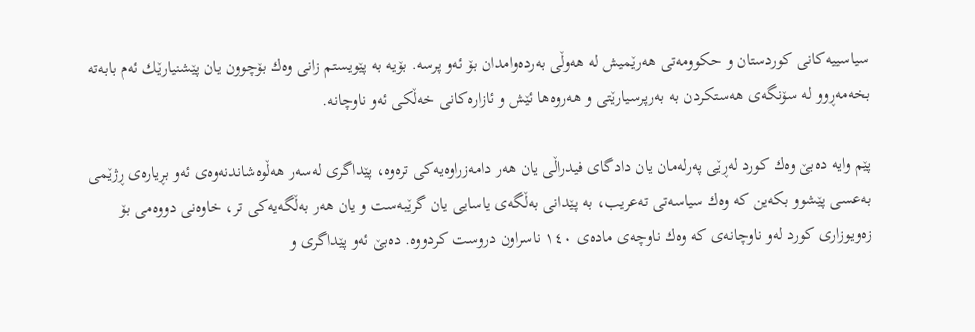سیاسییه‌كانی كوردستان و حكوومه‌تی هه‌رێمیش له‌ هه‌وڵی به‌رده‌وامدان بۆ ئه‌و پرسه‌. بۆیه‌ به‌ پێویستم زانی وه‌ك بۆچوون یان پێشنیارێك ئه‌م بابه‌ته‌ بخه‌مه‌ڕوو له‌ سۆنگه‌ی هه‌ستكردن به‌ به‌رپرسیارێتی و هه‌روه‌ها ئێش و ئازاره‌كانی خه‌ڵكی ئه‌و ناوچانه‌.

پێم وایه‌ ده‌بێ وه‌ك كورد له‌ڕێی په‌رله‌مان یان دادگای فیدراڵی یان هه‌ر دامه‌زراوه‌یه‌كی تره‌وه‌، پێداگری له‌سه‌ر هه‌ڵوه‌شاندنه‌وه‌ی ئه‌و بڕیاره‌ی ڕژێمی به‌عسی پێشوو بكه‌ین كه‌ وه‌ك سیاسه‌تی ته‌عریب، به‌ پێدانی به‌ڵگه‌ی یاسایی یان گرێبه‌ست و یان هه‌ر به‌ڵگه‌یه‌كی تر، خاوه‌نی دووه‌می بۆ زه‌ویوزاری كورد له‌و ناوچانه‌ی كه‌ وه‌ك ناوچه‌ی ماده‌ی ١٤٠ ناسراون دروست كردووه‌. ده‌بێ ئه‌و پێداگری و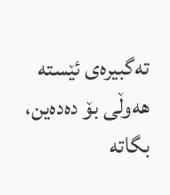ته‌گبیره‌ی ئێسته‌ هه‌وڵی بۆ ده‌ده‌ین، بگاته‌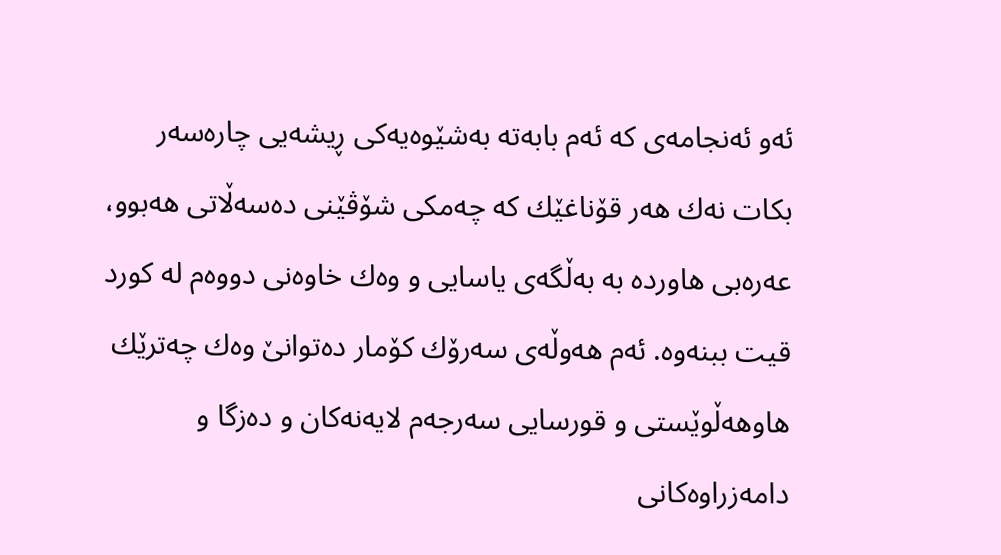ئه‌و ئه‌نجامه‌ی كه‌ ئه‌م بابه‌ته‌ به‌شێوه‌یه‌كی ڕیشه‌یی چاره‌سه‌ر بكات نه‌ك هه‌ر قۆناغێك كه‌ چه‌مكی شۆڤێنی ده‌سه‌ڵاتی هه‌بوو، عه‌ره‌بی هاورده‌ به‌ به‌ڵگه‌ی یاسایی و وه‌ك خاوه‌نی دووه‌م له‌ كورد قیت ببنه‌وه‌. ئه‌م هه‌وڵه‌ی سه‌رۆك كۆمار ده‌توانێ وه‌ك چه‌ترێك هاوهه‌ڵوێستی و قورسایی سه‌رجه‌م لایه‌نه‌كان و ده‌زگا و دامه‌زراوه‌كانی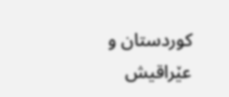كوردستان و عێراقیش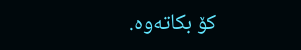كۆ بكاته‌وه‌.